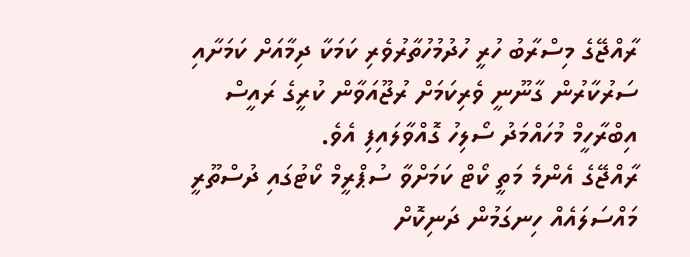ރާއްޖޭގެ މިސްރާބު ހުރީ ހުދުމުހުތާރުވެރި ކަމަކާ ދިމާއަށް ކަމަށާއި ސަރުކާރުން ގާނޫނީ ވެރިކަމަށް ރުޖޫއަވާން ކުރީގެ ރައީސް އިބްރާހީމް މުހައްމަދު ސޯލިހު ގޮއްވާލައިފި އެވެ.
ރާއްޖޭގެ އެންމެ މަތީ ކޯޓް ކަމަށްވާ ސުޕްރީމް ކޯޓުގައި ދުސްތޫރީ މައްސަލައެއް ހިނގަމުން ދަނިކޮށް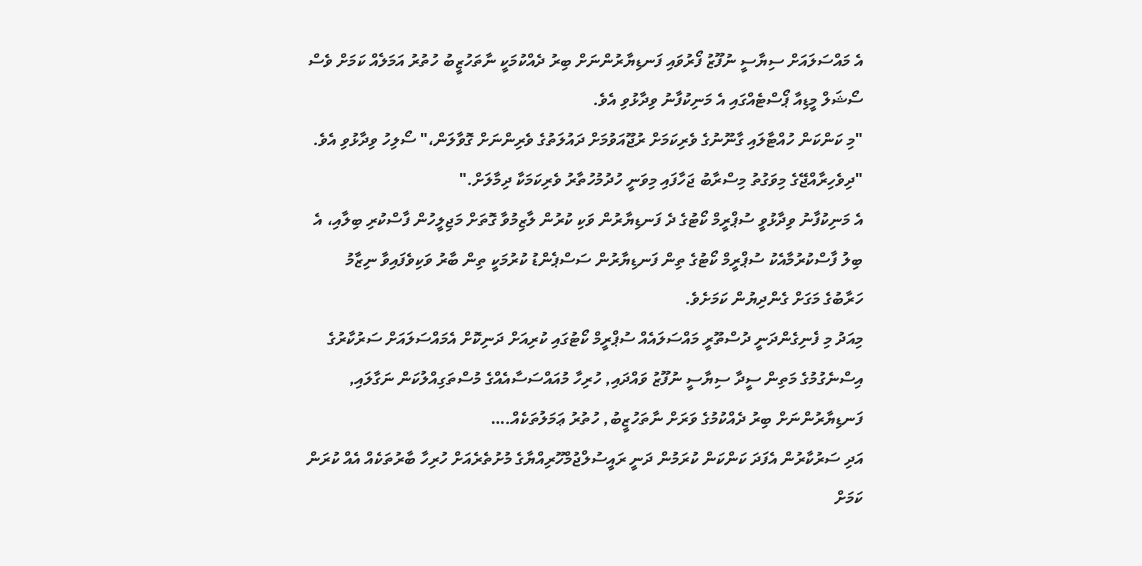އެ މައްސަލައަށް ސިޔާސީ ނުފޫޒު ފޯރުވައި ފަނޑިޔާރުންނަށް ބިރު ދެއްކުމަކީ ނާތަހުޒީބު ހުތުރު އަމަލެއް ކަމަށް ވެސް ސޯޝަލް މީޑިއާ ޕޯސްޓެއްގައި އެ މަނިކުފާނު ވިދާޅުވި އެވެ.
"މި ކަންކަން ހުއްޓާލައި ގާނޫނުގެ ވެރިކަމަށް ރުޖޫއަވުމަށް ދައުލަތުގެ ވެރިންނަށް ގޮވާލަން،" ސޯލިހު ވިދާޅުވި އެވެ. "ދިވެހިރާއްޖޭގެ މިވަގުތު މިސްރާބު ޖަހާފައި މިވަނީ ހުދުމުހުތާރު ވެރިކަމަކާ ދިމާލަށް."
އެ މަނިކުފާނު ވިދާޅުވީ ސުޕްރީމް ކޯޓުގެ ދެ ފަނޑިޔާރުން ވަކި ކުރުން ލާޒިމުވާ ގޮތަށް މަޖިލީހުން ފާސްކުރި ބިލާއި، އެ ބިލު ފާސްކުރުމާއެކު ސުޕްރީމް ކޯޓުގެ ތިން ފަނޑިޔާރުން ސަސްޕެންޑު ކުރުމަކީ ތިން ބާރު ވަކިވެފައިވާ ނިޒާމު ހަރާބުގެ މަގަށް ގެންދިޔުން ކަމަށެވެ.
މިއަދު މި ފެނިގެންދަނީ ދުސްތޫރީ މައްސަލައެއް ސުޕްރީމް ކޯޓުގައި ކުރިއަށް ދަނިކޮށް އެމައްސަލައަށް ސަރުކާރުގެ އިސްނެގުމުގެ މަތިން ސީދާ ސިޔާސީ ނުފޫޒު ވައްދައި, ހުރިހާ މުއައްސަސާއެއްގެ މުސްތަގިއްލުކަން ނަގާލައި, ފަނޑިޔާރުންނަށް ބިރު ދެއްކުމުގެ ވަރަށް ނާތަހުޒީބު, ހުތުރު ޢަމަލުތަކެއް.…
އަދި ސަރުކާރުން އެފަދަ ކަންކަން ކުރަމުން ދަނީ ރައީސުލްޖުމްހޫރިއްޔާގެ މުށުތެރެއަށް ހުރިހާ ބާރުތަކެއް އެއް ކުރަން ކަމަށް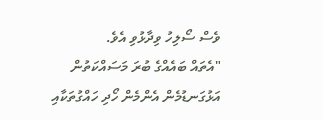ވެސް ސޯލިހު ވިދާޅުވި އެވެ.
"އެތައް ބައެއްގެ ބުރަ މަސައްކަތުން އަޅުގަނޑުމެން އެންމެން ހޯދި ހައްގުތަކާއި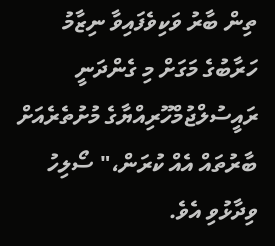ތިން ބާރު ވަކިވެފައިވާ ނިޒާމު ހަރާބުގެ މަގަށް މި ގެންދަނީ ރައީސުލްޖުމްހޫރިއްޔާގެ މުށުތެރެއަށް ބާރުތައް އެއް ކުރަން،" ސޯލިހު ވިދާޅުވި އެވެ.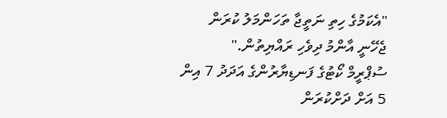"އެކަމުގެ ހިތި ނަތީޖާ ތަހަންމަލު ކުރަން ޖެހޭނީ އާންމު ދިވެހި ރައްޔިތުން."
ސުޕްރީމް ކޯޓުގެ ފަނޑިޔާރުންގެ އަދަދު 7 އިން 5 އަށް ދަށްކުރަން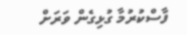ފާސްކުރުމާ ގުޅިގެން ވަރަށް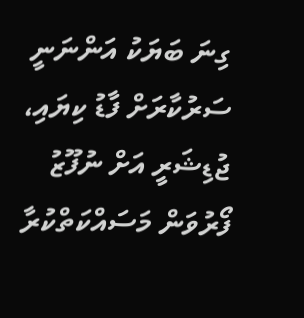ގިނަ ބަޔަކު އަންނަނީ ސަރުކާރަށް ފާޑު ކިޔައި، ޖުޑިޝަރީ އަށް ނުފޫޒު ފޯރުވަން މަސައްކަތްކުރާ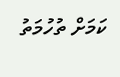ކަމަށް ތުހުމަތު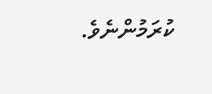ކުރަމުންނެވެ.